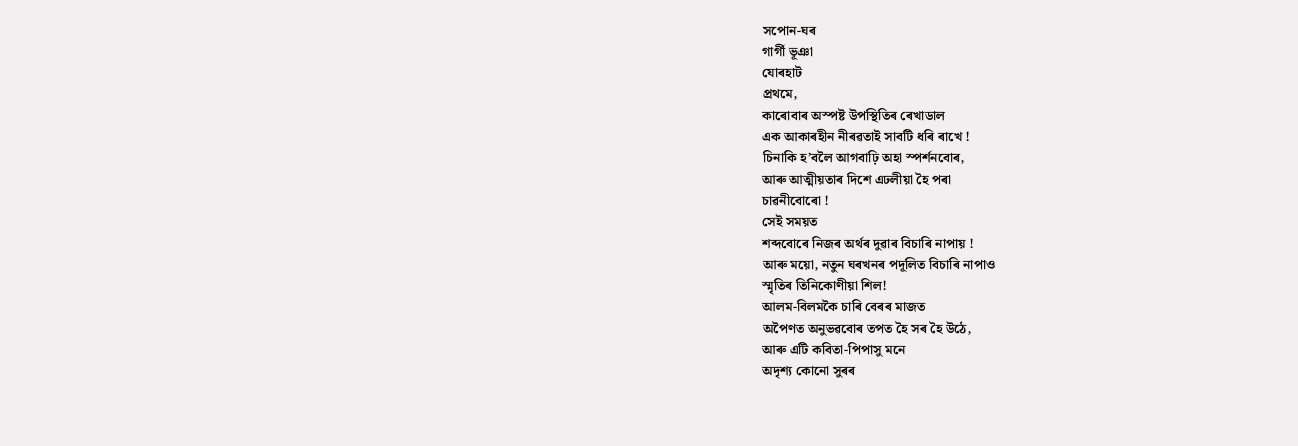সপোন-ঘৰ
গাৰ্গী ভূঞা
যোৰহাট
প্ৰথমে,
কাৰোবাৰ অস্পষ্ট উপস্থিতিৰ ৰেখাডাল
এক আকাৰহীন নীৰৱতাই সাবটি ধৰি ৰাখে !
চিনাকি হ’বলৈ আগবাঢ়ি অহা স্পৰ্শনবোৰ,
আৰু আত্মীয়তাৰ দিশে এঢলীয়া হৈ পৰা
চাৱনীবোৰো !
সেই সময়ত
শব্দবোৰে নিজৰ অৰ্থৰ দুৱাৰ বিচাৰি নাপায় !
আৰু ময়ো, নতুন ঘৰখনৰ পদূলিত বিচাৰি নাপাও
স্মৃতিৰ তিনিকোণীয়া শিল!
আলম-বিলমকৈ চাৰি বেৰৰ মাজত
অপৈণত অনুভৱবোৰ তপত হৈ সৰ হৈ উঠে,
আৰু এটি কবিতা-পিপাসু মনে
অদৃশ্য কোনো সুৰৰ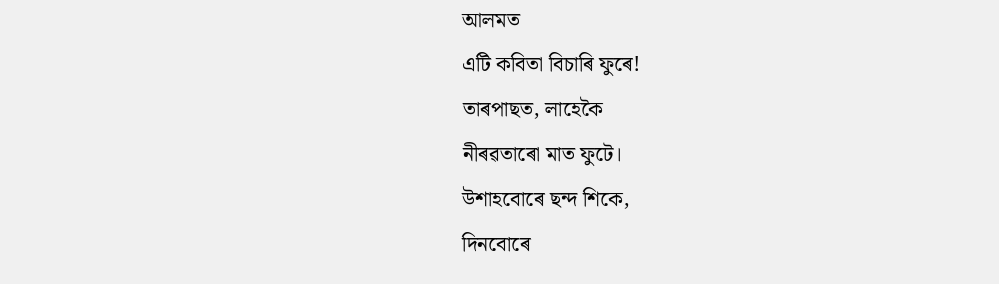আলমত
এটি কবিতা বিচাৰি ফুৰে!
তাৰপাছত, লাহেকৈ
নীৰৱতাৰো মাত ফুটে।
উশাহবোৰে ছন্দ শিকে,
দিনবোৰে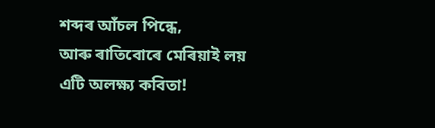শব্দৰ আঁচল পিন্ধে,
আৰু ৰাতিবোৰে মেৰিয়াই লয়
এটি অলক্ষ্য কবিতা!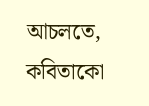আচলতে,
কবিতাকো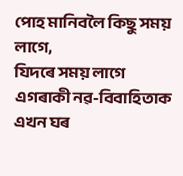পোহ মানিবলৈ কিছু সময় লাগে,
যিদৰে সময় লাগে
এগৰাকী নৱ-বিবাহিতাক
এখন ঘৰ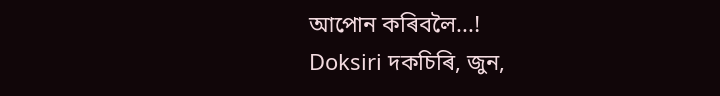আপোন কৰিবলৈ...!
Doksiri দকচিৰি, জুন,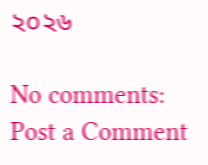২০২৬

No comments:
Post a Comment